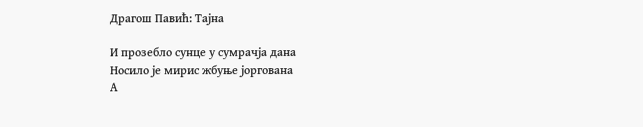Драгош Павић: Тајна

И прозебло сунце у сумрачја дана
Носило је мирис жбуње јоргована
А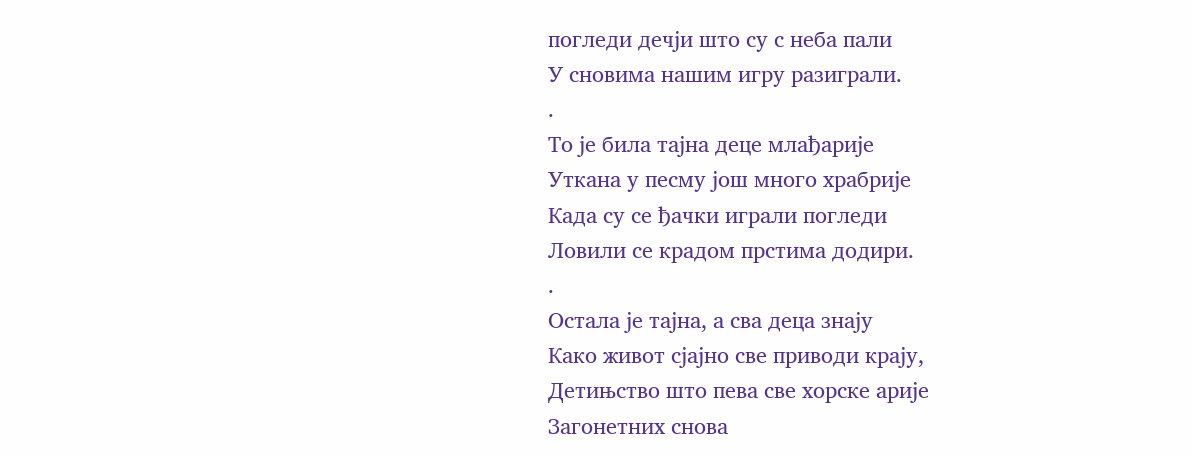погледи дечји што су с неба пали
У сновима нашим игру разиграли.
.
То је била тајна деце млађарије
Уткана у песму још много храбрије
Када су се ђачки играли погледи
Ловили се крадом прстима додири.
.
Остала је тајна, а сва деца знају
Како живот сјајно све приводи крају,
Детињство што пева све хорске арије
Загонетних снова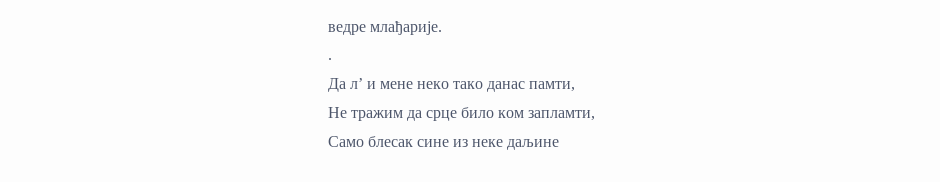ведре млађарије.
.
Да л’ и мене неко тако данас памти,
Не тражим да срце било ком запламти,
Само блесак сине из неке даљине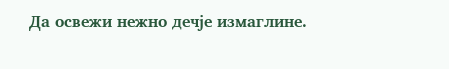Да освежи нежно дечје измаглине.